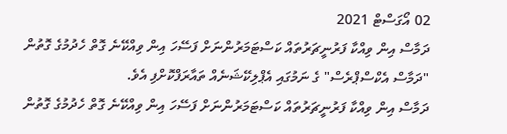02 އޯގަސްޓް 2021
ދަމާސް އިން ވިއްކާ ފަރުނީޗަރުތައް ކަސްޓަމަރުންނަށް ފަސޭހަ އިން ވިއްކޭނެ ގޮތް ހެދުމުގެ ގޮތުން "ދަމާސް އެކްސްޕްރެސް" ގެ ނަމުގައި އެޕްލިކޭޝަނެއް ތައާރަފްކޮށްފި އެވެ.
ދަމާސް އިން ވިއްކާ ފަރުނީޗަރުތައް ކަސްޓަމަރުންނަށް ފަސޭހަ އިން ވިއްކޭނެ ގޮތް ހެދުމުގެ ގޮތުން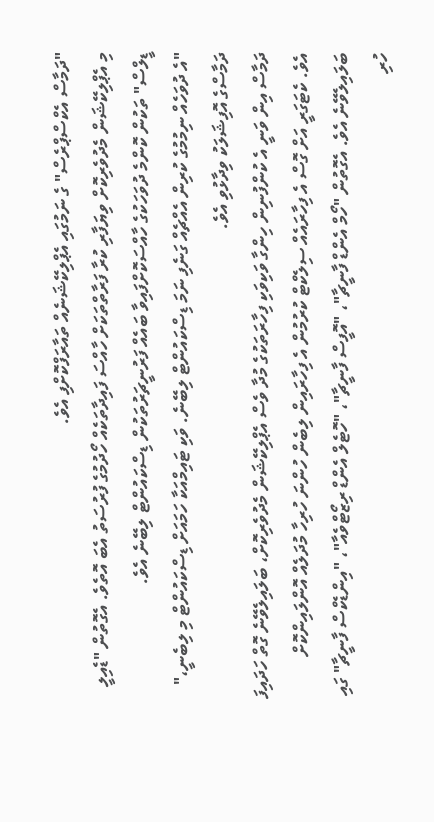"ދަމާސް އެކްސްޕްރެސް" ގެ ނަމުގައި އެޕްލިކޭޝަނެއް ތައާރަފްކޮށްފި އެވެ.
މި އެޕްލިކޭޝަން މެދުވެރިކޮށް ވިޔަފާރި ކުރާ ފަރާތްތަކަށް ހާއްސަ ފައިދާތަކެއް ހޯދުމުގެ ފުރުސަތު އެބަ އޮތެވެ. އެގޮތުން "ޑެއިލީ ޑީލްސް" ތަކުން ކޮންމެ ދުވަހަކުގެ ހާއްސަކޮށްފައިވާ ބައެއް ފަރުނީޗަރުތަކުން ޑިސްކައުންޓް ލިބޭނެ އެވެ.
"އެ ދުވަހެއް ނިމުމުގެ ކުރިން އެއްޗެއް ގަނެފި ނަމަ ޑިސްކައުންޓް ލިބޭނެ. ވަކި ޓައިމްއަކާ ހަމައަށް ޑިސްކައުންޓް މި ލިބެނީ،" ދަމާސްގެ އޮފިޝަލަކު ވިދާޅުވި އެވެ.
ދަމާސް އިން ވަނީ އެ ކުންފުނިން ހިންގާ ވަކިވަކި ފިހާރަތަކުގެ މުދާ ވެސް އެޕްލިކޭޝަން މެދުވެރިކޮށް، ބަލައިލެވޭނެ ގޮތް ހަދައިފަ އެވެ. ކެޓަގަރީ އަށް ގޮސް އެ ފިހާރައެއް ސިލެކްޓް ކުރުމުން އެ ފިހާރައިން ލިބެން ހުންނަ ހުރިހާ މުދަލެއް އޮންލައިންކޮށް ބަލައިލެވޭނެ އެވެ. އެގޮތުން "ހޯމް އެންޑް ފާނީޗާ"، "އޮފީސް ފާނީޗާ"، "ހޮޓެލް އެންޑް ރިޒޯޓްވެއާ"، "އިންޑެކްސް ފާނީޗާ" ގައި ހުރި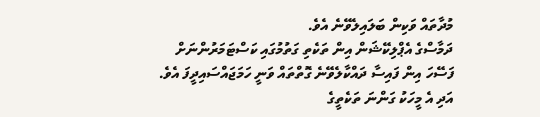މުދާތައް ވަކިން ބަލައިލެވޭނެ އެވެ.
ދަމާސްގެ އެޕްލިކޭޝަން އިން ތަކެތި ގަތުމުގައި ކަސްޓަމަރުންނަށް ފަސޭހަ އިން ފައިސާ ދައްކާލެވޭނެ ގޮތްތައް ވަނީ ހަމަޖައްސައިދީފަ އެވެ. އަދި އެ މީހަކު ގަންނަ ތަކެތީގެ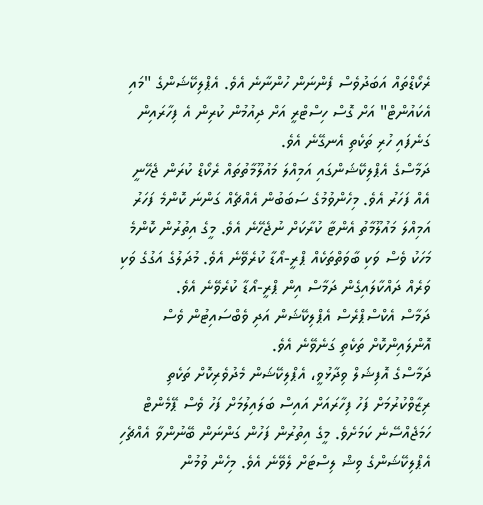ރެކޯޑްތައް އަބަދުވެސް ފެންނަން ހުންނާނެ އެވެ. އެޕްލިކޭޝަންގެ "މައި އެކައުންޓް" އަށް ގޮސް ހިސްޓްރީ އަށް ދިއުމުން ކުރިން އެ ފިހާރައިން ގަނެފައި ހުރި ތަކެތި އެނގޭނެ އެވެ.
ދަމާސްގެ އެޕްލިކޭޝަންގައި އަމިއްލަ މައުލޫމާތުތައް ރެކޯޑް ކުރަން ޖެހޭނީ އެއް ފަހަރު އެވެ. މިހެންވުމުގެ ސަބަބުން އެއްޗެއް ގަންނަ ކޮންމެ ފަހަރު އަމިއްލަ މައުލޫމާތު އެންޓާ ކުރާކަށް ނުޖެހޭނެ އެވެ. މީގެ އިތުރުން ކޮންމެ މަހަކު ވެސް ވަކި ބާވަތްތަކެއް ޕްރީ-އޯޑާ ކުރެވޭނެ އެވެ. މުދަލުގެ އަގުގެ ވަކި ވަރެއް ދައްކާލައިގެން ދަމާސް އިން ޕްރީ-އޯޑާ ކުރެވޭނެ އެވެ.
ދަމާސް އެކްސްޕްރެސް އެޕްލިކޭޝަން އަދި ވެބްސައިޓުން ވެސް އޮންލައިންކޮށް ތަކެތި ގަނެވޭނެ އެވެ.
ދަމާސްގެ އޮފިޝަލް ވިދާޅުވީ، އެޕްލިކޭޝަން މެދުވެރިކޮށް ތަކެތި ރިޒާވްކުރުމަށް ފަހު ފިހާރައަށް އައިސް ބަލައިލުމަށް ފަހު ވެސް ޕޭމެންޓް ހަމަޖެއްސޭނެ ކަމަށެވެ. މީގެ އިތުރުން ފަހުން ގަންނަން ބޭނުންވާ އެއްޗެހި އެޕްލިކޭޝަންގެ ވިޝް ލިސްޓަށް ލެވޭނެ އެވެ. މިހެން ވުމުން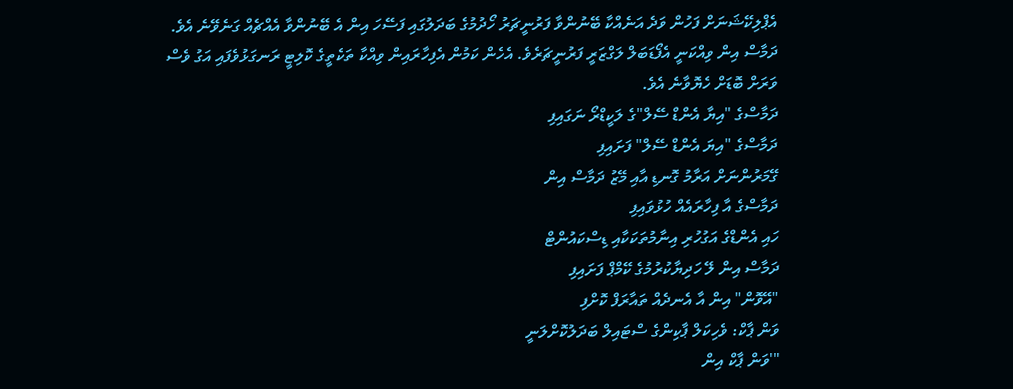އެޕްލިކޭޝަނަށް ފަހުން ވަދެ އަނެއްކާ ބޭނުންވާ ފަރުނީޗަރު ހޯދުމުގެ ބަދަލުގައި ފަސޭހަ އިން އެ ބޭނުންވާ އެއްޗެއް ގަނެވޭނެ އެވެ.
ދަމާސް އިން ވިއްކަނީ އެފޯޑަބަލް ލަގްޒަރީ ފަރުނީޗަރެވެ. އެހެން ކަމުން އެފިހާރައިން ވިއްކާ ތަކެތީގެ ކޮލިޓީ ރަނގަޅުވެފައި އަގު ވެސް ވަރަށް ބޮޑަށް ހެޔޮވާނެ އެވެ.
ދަމާސްގެ "އިޔާ އެންޑް ސޭލް"ގެ ލަކީޑްރޯ ނަގައިފި
ދަމާސްގެ "އިޔަ އެންޑް ސޭލް" ފަށައިފި
ގޭމަރުންނަށް އަރާމު ގޮނޑި އާއި މޭޒު ދަމާސް އިން
ދަމާސްގެ އާ ފިހާރައެއް ހުޅުވައިފި
ހައި އެންޑްގެ އަގުހުރި އިނާމުތަކަކާއި ޑިސްކައުންޓް
ދަމާސް އިން ލޭ ހަދިޔާކުރުމުގެ ކޭމްޕް ފަށައިފި
"އޭވޮން" އިން އާ އެނދެއް ތައާރަފް ކޮށްފި
ވަން ޕާކް: ވެހިކަލް ޕާކިންގެ ސްޓައިލް ބަދަލުކޮށްލަނީ
"'ވަން ޕާކް އިން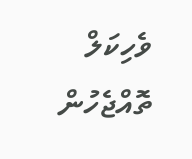ވެހިކަލް ތޮއްޖެހުން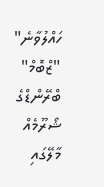ހައްލުވާނެ"
"ޒްބޮމް" ބްރޭންޑްގެ ޝޯރޫމެއް މާލޭގައި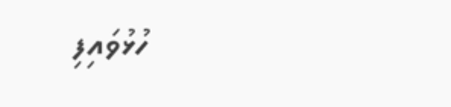ހުޅުވައިފި